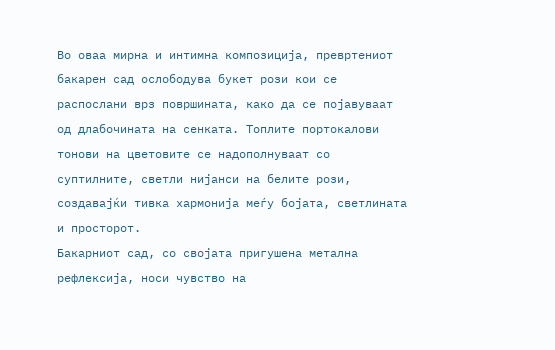Во оваа мирна и интимна композиција, превртениот бакарен сад ослободува букет рози кои се распослани врз површината, како да се појавуваат од длабочината на сенката. Топлите портокалови тонови на цветовите се надополнуваат со суптилните, светли нијанси на белите рози, создавајќи тивка хармонија меѓу бојата, светлината и просторот.
Бакарниот сад, со својата пригушена метална рефлексија, носи чувство на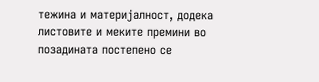тежина и материјалност, додека листовите и меките премини во позадината постепено се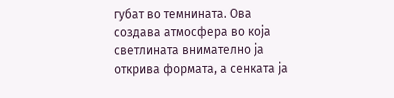губат во темнината. Ова создава атмосфера во која светлината внимателно ја открива формата, а сенката ја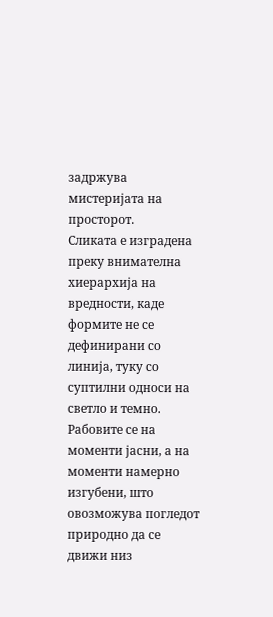задржува мистеријата на просторот.
Сликата е изградена преку внимателна хиерархија на вредности, каде формите не се дефинирани со линија, туку со суптилни односи на светло и темно. Рабовите се на моменти јасни, а на моменти намерно изгубени, што овозможува погледот природно да се движи низ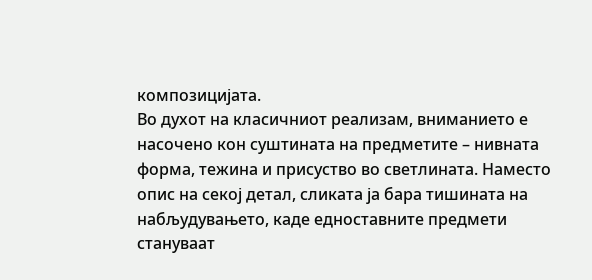композицијата.
Во духот на класичниот реализам, вниманието е насочено кон суштината на предметите – нивната форма, тежина и присуство во светлината. Наместо опис на секој детал, сликата ја бара тишината на набљудувањето, каде едноставните предмети стануваат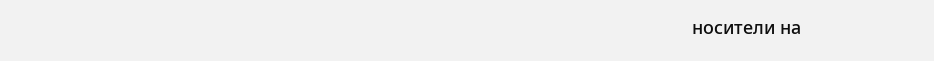носители на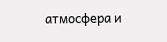атмосфера и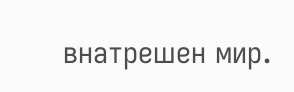внатрешен мир.